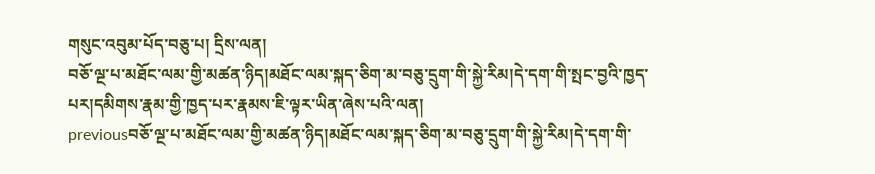གསུང་འབུམ་པོད་བཅུ་པ། དྲིས་ལན།
བཅོ་ལྔ་པ་མཐོང་ལམ་གྱི་མཚན་ཉིད།མཐོང་ལམ་སྐད་ཅིག་མ་བཅུ་དྲུག་གི་སྐྱེ་རིམ།དེ་དག་གི་སྤང་བྱའི་ཁྱད་པར།དམིགས་རྣམ་གྱི་ཁྱད་པར་རྣམས་ཇི་ལྟར་ཡིན་ཞེས་པའི་ལན།
previousབཅོ་ལྔ་པ་མཐོང་ལམ་གྱི་མཚན་ཉིད།མཐོང་ལམ་སྐད་ཅིག་མ་བཅུ་དྲུག་གི་སྐྱེ་རིམ།དེ་དག་གི་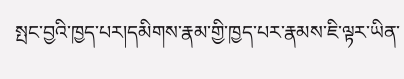སྤང་བྱའི་ཁྱད་པར།དམིགས་རྣམ་གྱི་ཁྱད་པར་རྣམས་ཇི་ལྟར་ཡིན་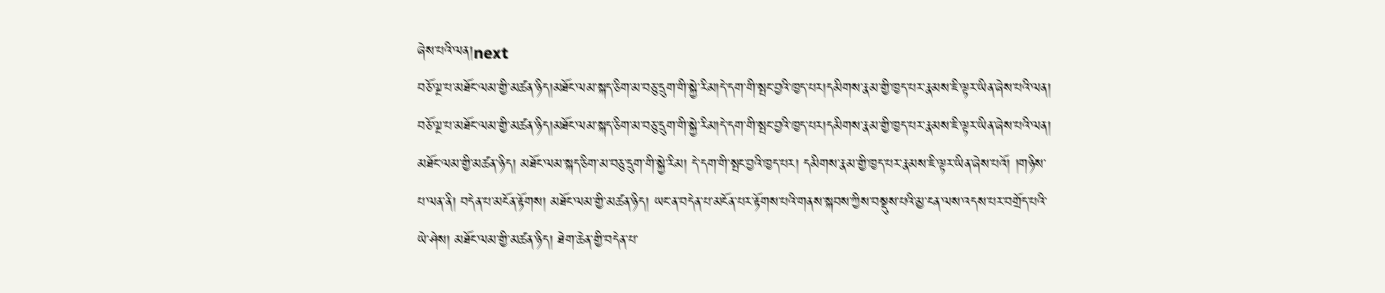ཞེས་པའི་ལན།next
བཅོ་ལྔ་པ་མཐོང་ལམ་གྱི་མཚན་ཉིད།མཐོང་ལམ་སྐད་ཅིག་མ་བཅུ་དྲུག་གི་སྐྱེ་རིམ།དེ་དག་གི་སྤང་བྱའི་ཁྱད་པར།དམིགས་རྣམ་གྱི་ཁྱད་པར་རྣམས་ཇི་ལྟར་ཡིན་ཞེས་པའི་ལན།
བཅོ་ལྔ་པ་མཐོང་ལམ་གྱི་མཚན་ཉིད།མཐོང་ལམ་སྐད་ཅིག་མ་བཅུ་དྲུག་གི་སྐྱེ་རིམ།དེ་དག་གི་སྤང་བྱའི་ཁྱད་པར།དམིགས་རྣམ་གྱི་ཁྱད་པར་རྣམས་ཇི་ལྟར་ཡིན་ཞེས་པའི་ལན།
མཐོང་ལམ་གྱི་མཚན་ཉིད། མཐོང་ལམ་སྐད་ཅིག་མ་བཅུ་དྲུག་གི་སྐྱེ་རིམ། དེ་དག་གི་སྤང་བྱའི་ཁྱད་པར། དམིགས་རྣམ་གྱི་ཁྱད་པར་རྣམས་ཇི་ལྟར་ཡིན་ཞེས་པའོ། །གཉིས་པ་ལན་ནི། བདེན་པ་མངོན་རྟོགས། མཐོང་ལམ་གྱི་མཚན་ཉིད། ཡང་ན་བདེན་པ་མངོན་པར་རྟོགས་པའི་གནས་སྐབས་ཀྱིས་བསྡུས་པའི་མྱ་ངན་ལས་འདས་པར་བགྲོད་པའི་ཡེ་ཤེས། མཐོང་ལམ་གྱི་མཚན་ཉིད། ཐེག་ཆེན་གྱི་བདེན་པ་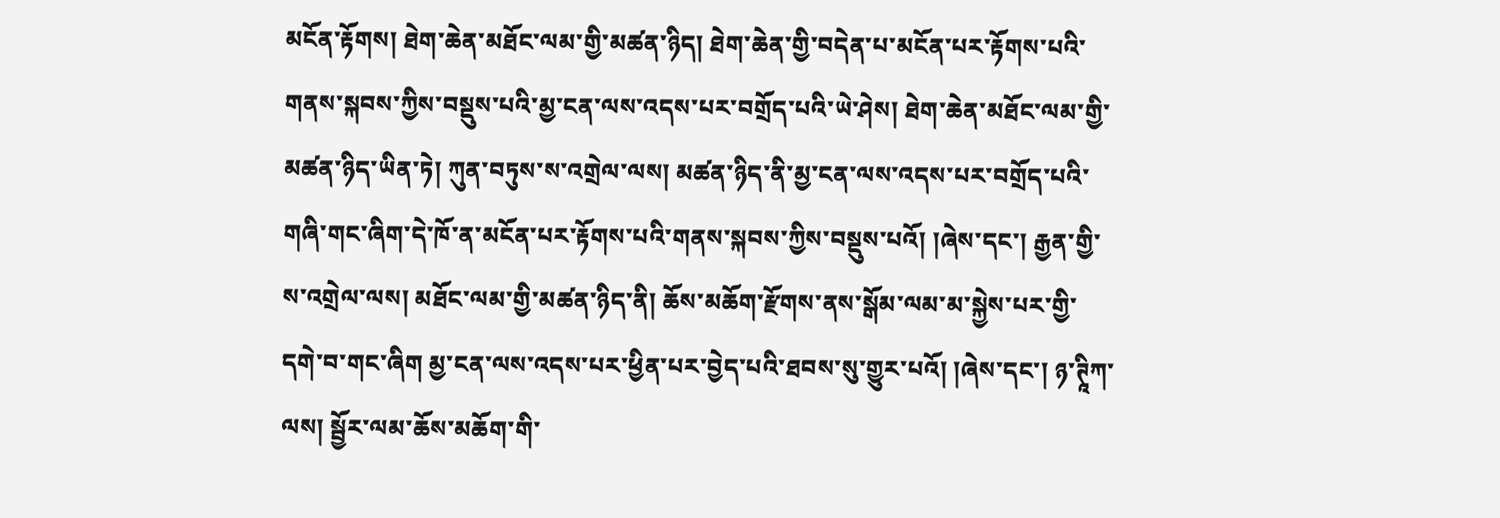མངོན་རྟོགས། ཐེག་ཆེན་མཐོང་ལམ་གྱི་མཚན་ཉིད། ཐེག་ཆེན་གྱི་བདེན་པ་མངོན་པར་རྟོགས་པའི་གནས་སྐབས་ཀྱིས་བསྡུས་པའི་མྱ་ངན་ལས་འདས་པར་བགྲོད་པའི་ཡེ་ཤེས། ཐེག་ཆེན་མཐོང་ལམ་གྱི་མཚན་ཉིད་ཡིན་ཏེ། ཀུན་བཏུས་ས་འགྲེལ་ལས། མཚན་ཉིད་ནི་མྱ་ངན་ལས་འདས་པར་བགྲོད་པའི་གཞི་གང་ཞིག་དེ་ཁོ་ན་མངོན་པར་རྟོགས་པའི་གནས་སྐབས་ཀྱིས་བསྡུས་པའོ། །ཞེས་དང་། རྒྱན་གྱི་ས་འགྲེལ་ལས། མཐོང་ལམ་གྱི་མཚན་ཉིད་ནི། ཆོས་མཆོག་རྫོགས་ནས་སྒོམ་ལམ་མ་སྐྱེས་པར་གྱི་དགེ་བ་གང་ཞིག མྱ་ངན་ལས་འདས་པར་ཕྱིན་པར་བྱེད་པའི་ཐབས་སུ་གྱུར་པའོ། །ཞེས་དང་། ཉ་ཊཱིཀ་ལས། སྦྱོར་ལམ་ཆོས་མཆོག་གི་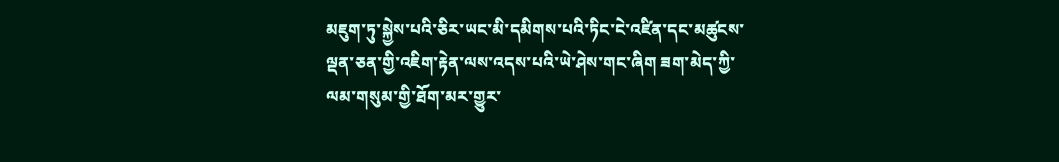མཇུག་ཏུ་སྐྱེས་པའི་ཅིར་ཡང་མི་དམིགས་པའི་ཏིང་ངེ་འཛིན་དང་མཚུངས་ལྡན་ཅན་གྱི་འཇིག་རྟེན་ལས་འདས་པའི་ཡེ་ཤེས་གང་ཞིག ཟག་མེད་ཀྱི་ལམ་གསུམ་གྱི་ཐོག་མར་གྱུར་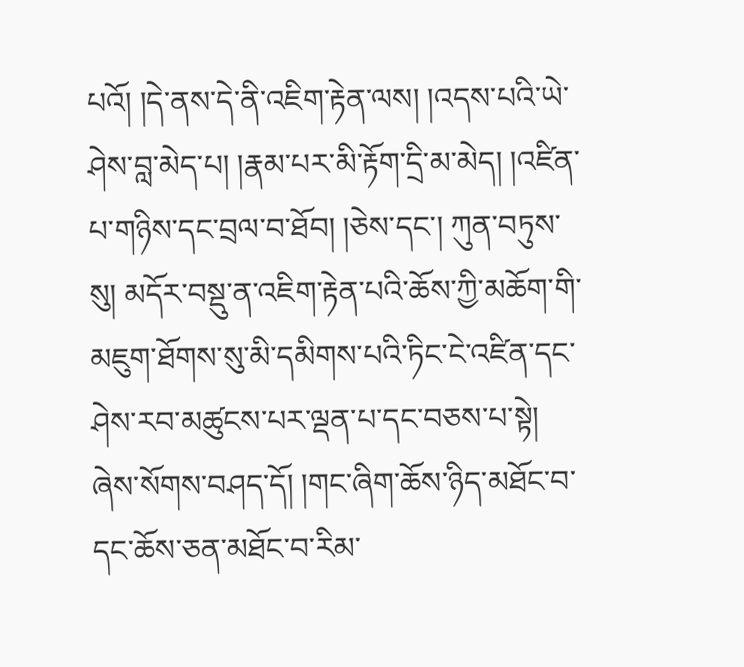པའོ། །དེ་ནས་དེ་ནི་འཇིག་རྟེན་ལས། །འདས་པའི་ཡེ་ཤེས་བླ་མེད་པ། །རྣམ་པར་མི་རྟོག་དྲི་མ་མེད། །འཛིན་པ་གཉིས་དང་བྲལ་བ་ཐོབ། །ཅེས་དང་། ཀུན་བཏུས་སུ། མདོར་བསྡུ་ན་འཇིག་རྟེན་པའི་ཆོས་ཀྱི་མཆོག་གི་མཇུག་ཐོགས་སུ་མི་དམིགས་པའི་ཏིང་ངེ་འཛིན་དང་ཤེས་རབ་མཚུངས་པར་ལྡན་པ་དང་བཅས་པ་སྟེ། ཞེས་སོགས་བཤད་དོ། །གང་ཞིག་ཆོས་ཉིད་མཐོང་བ་དང་ཆོས་ཅན་མཐོང་བ་རིམ་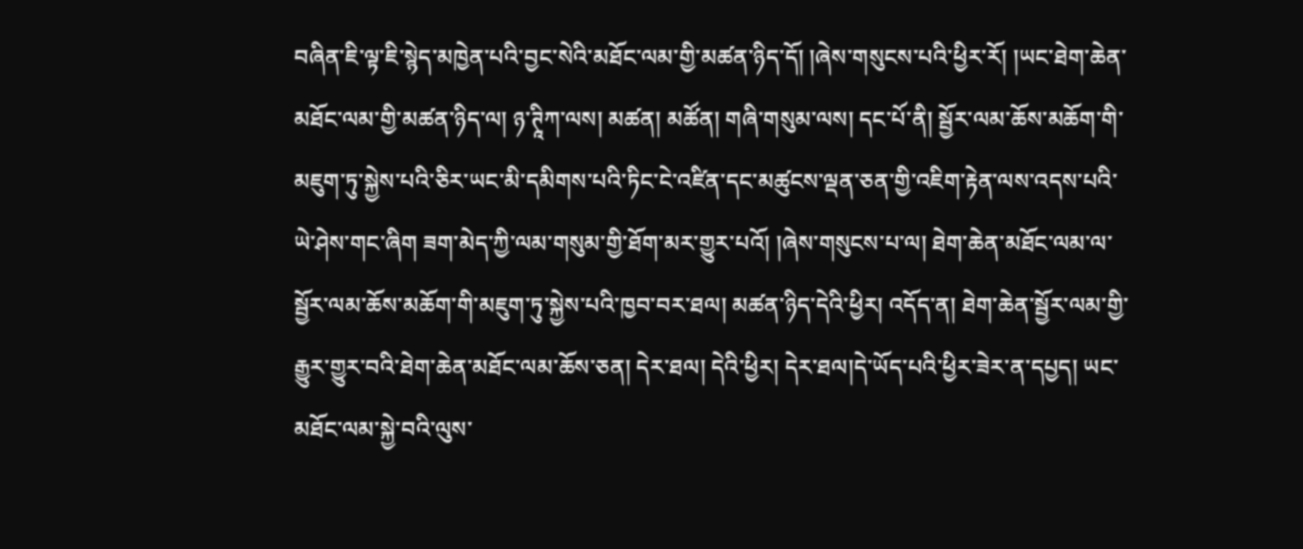བཞིན་ཇི་ལྟ་ཇི་སྙེད་མཁྱེན་པའི་བྱང་སེའི་མཐོང་ལམ་གྱི་མཚན་ཉིད་དོ། །ཞེས་གསུངས་པའི་ཕྱིར་རོ། །ཡང་ཐེག་ཆེན་མཐོང་ལམ་གྱི་མཚན་ཉིད་ལ། ཉ་ཊཱིཀ་ལས། མཚན། མཚོན། གཞི་གསུམ་ལས། དང་པོ་ནི། སྦྱོར་ལམ་ཆོས་མཆོག་གི་མཇུག་ཏུ་སྐྱེས་པའི་ཅིར་ཡང་མི་དམིགས་པའི་ཏིང་ངེ་འཛིན་དང་མཚུངས་ལྡན་ཅན་གྱི་འཇིག་རྟེན་ལས་འདས་པའི་ཡེ་ཤེས་གང་ཞིག ཟག་མེད་ཀྱི་ལམ་གསུམ་གྱི་ཐོག་མར་གྱུར་པའོ། །ཞེས་གསུངས་པ་ལ། ཐེག་ཆེན་མཐོང་ལམ་ལ་སྦྱོར་ལམ་ཆོས་མཆོག་གི་མཇུག་ཏུ་སྐྱེས་པའི་ཁྱབ་བར་ཐལ། མཚན་ཉིད་དེའི་ཕྱིར། འདོད་ན། ཐེག་ཆེན་སྦྱོར་ལམ་གྱི་རྒྱུར་གྱུར་བའི་ཐེག་ཆེན་མཐོང་ལམ་ཆོས་ཅན། དེར་ཐལ། དེའི་ཕྱིར། དེར་ཐལ།དེ་ཡོད་པའི་ཕྱིར་ཟེར་ན་དཔྱད། ཡང་མཐོང་ལམ་སྐྱེ་བའི་ལུས་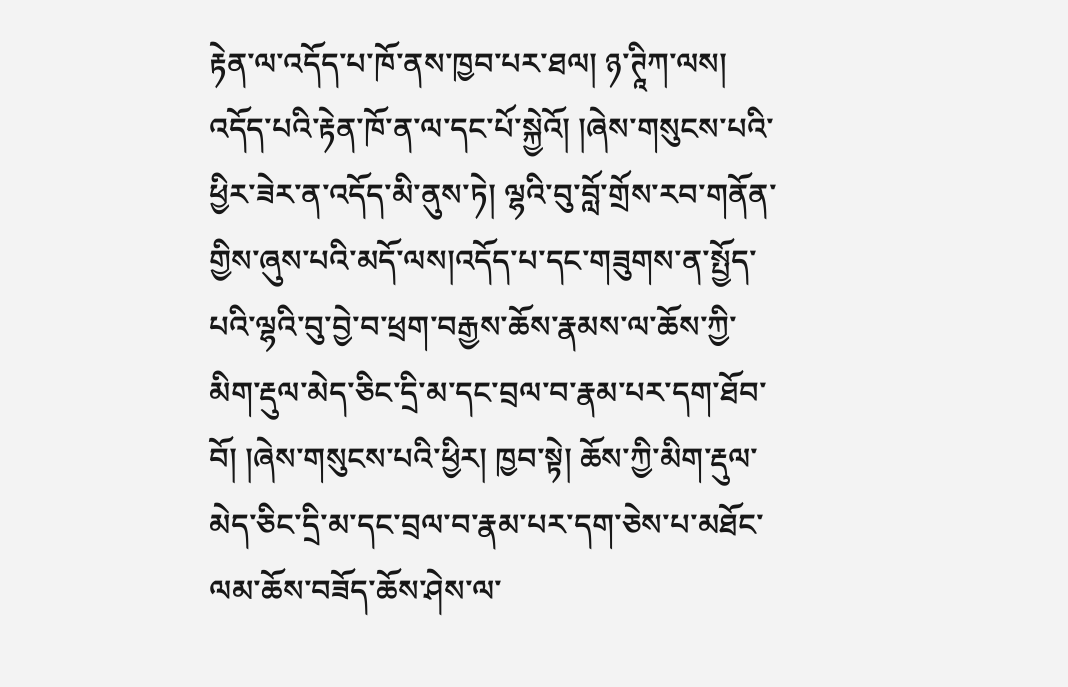རྟེན་ལ་འདོད་པ་ཁོ་ནས་ཁྱབ་པར་ཐལ། ཉ་ཊཱིཀ་ལས། འདོད་པའི་རྟེན་ཁོ་ན་ལ་དང་པོ་སྐྱེའོ། །ཞེས་གསུངས་པའི་ཕྱིར་ཟེར་ན་འདོད་མི་ནུས་ཏེ། ལྷའི་བུ་བློ་གྲོས་རབ་གནོན་གྱིས་ཞུས་པའི་མདོ་ལས།འདོད་པ་དང་གཟུགས་ན་སྤྱོད་པའི་ལྷའི་བུ་བྱེ་བ་ཕྲག་བརྒྱས་ཆོས་རྣམས་ལ་ཆོས་ཀྱི་མིག་རྡུལ་མེད་ཅིང་དྲི་མ་དང་བྲལ་བ་རྣམ་པར་དག་ཐོབ་བོ། །ཞེས་གསུངས་པའི་ཕྱིར། ཁྱབ་སྟེ། ཆོས་ཀྱི་མིག་རྡུལ་མེད་ཅིང་དྲི་མ་དང་བྲལ་བ་རྣམ་པར་དག་ཅེས་པ་མཐོང་ལམ་ཆོས་བཟོད་ཆོས་ཤེས་ལ་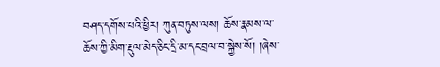བཤད་དགོས་པའི་ཕྱིར། ཀུན་བཏུས་ལས། ཆོས་རྣམས་ལ་ཆོས་ཀྱི་མིག་རྡུལ་མེད་ཅིང་དྲི་མ་དང་བྲལ་བ་སྐྱེས་སོ། །ཞེས་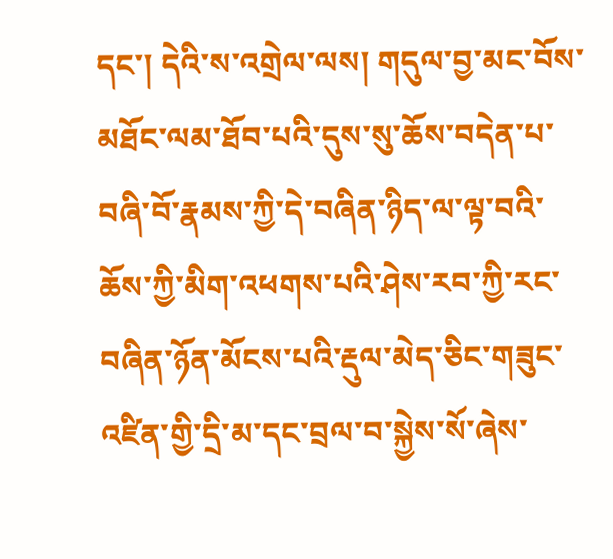དང་། དེའི་ས་འགྲེལ་ལས། གདུལ་བྱ་མང་བོས་མཐོང་ལམ་ཐོབ་པའི་དུས་སུ་ཆོས་བདེན་པ་བཞི་བོ་རྣམས་ཀྱི་དེ་བཞིན་ཉིད་ལ་ལྟ་བའི་ཆོས་ཀྱི་མིག་འཕགས་པའི་ཤེས་རབ་ཀྱི་རང་བཞིན་ཉོན་མོངས་པའི་རྡུལ་མེད་ཅིང་གཟུང་འཛིན་གྱི་དྲི་མ་དང་བྲལ་བ་སྐྱེས་སོ་ཞེས་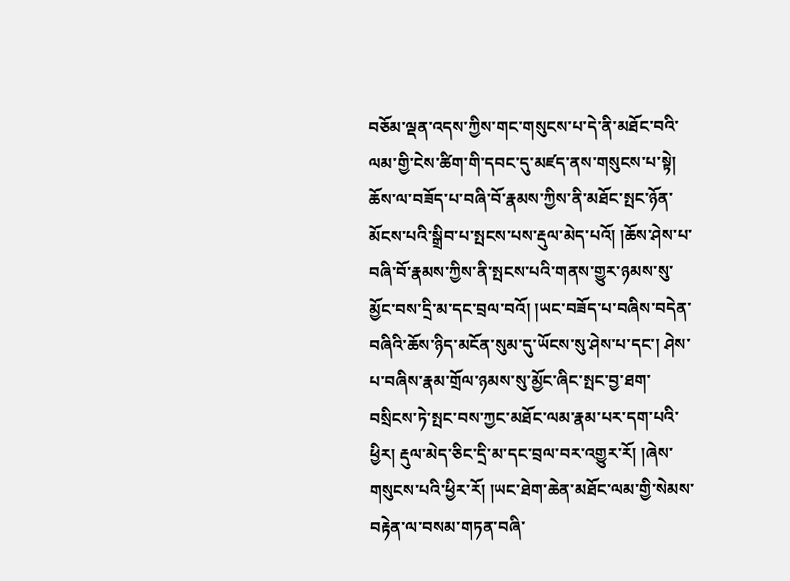བཅོམ་ལྡན་འདས་ཀྱིས་གང་གསུངས་པ་དེ་ནི་མཐོང་བའི་ལམ་གྱི་ངེས་ཚིག་གི་དབང་དུ་མཛད་ནས་གསུངས་པ་སྟེ། ཆོས་ལ་བཟོད་པ་བཞི་བོ་རྣམས་ཀྱིས་ནི་མཐོང་སྤང་ཉོན་མོངས་པའི་སྒྲིབ་པ་སྤངས་པས་རྡུལ་མེད་པའོ། །ཆོས་ཤེས་པ་བཞི་བོ་རྣམས་ཀྱིས་ནི་སྤངས་པའི་གནས་གྱུར་ཉམས་སུ་མྱོང་བས་དྲི་མ་དང་བྲལ་བའོ། །ཡང་བཟོད་པ་བཞིས་བདེན་བཞིའི་ཆོས་ཉིད་མངོན་སུམ་དུ་ཡོངས་སུ་ཤེས་པ་དང་། ཤེས་པ་བཞིས་རྣམ་གྲོལ་ཉམས་སུ་མྱོང་ཞིང་སྤང་བྱ་ཐག་བསྲིངས་ཏེ་སྤང་བས་ཀྱང་མཐོང་ལམ་རྣམ་པར་དག་པའི་ཕྱིར། རྡུལ་མེད་ཅིང་དྲི་མ་དང་བྲལ་བར་འགྱུར་རོ། །ཞེས་གསུངས་པའི་ཕྱིར་རོ། །ཡང་ཐེག་ཆེན་མཐོང་ལམ་གྱི་སེམས་བརྟེན་ལ་བསམ་གཏན་བཞི་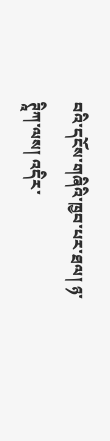བའི་དངོས་གཞིའི་ཁྱབ་པར་ཐལ། ཉ་ཊཱིཀ་ལས། འདིར་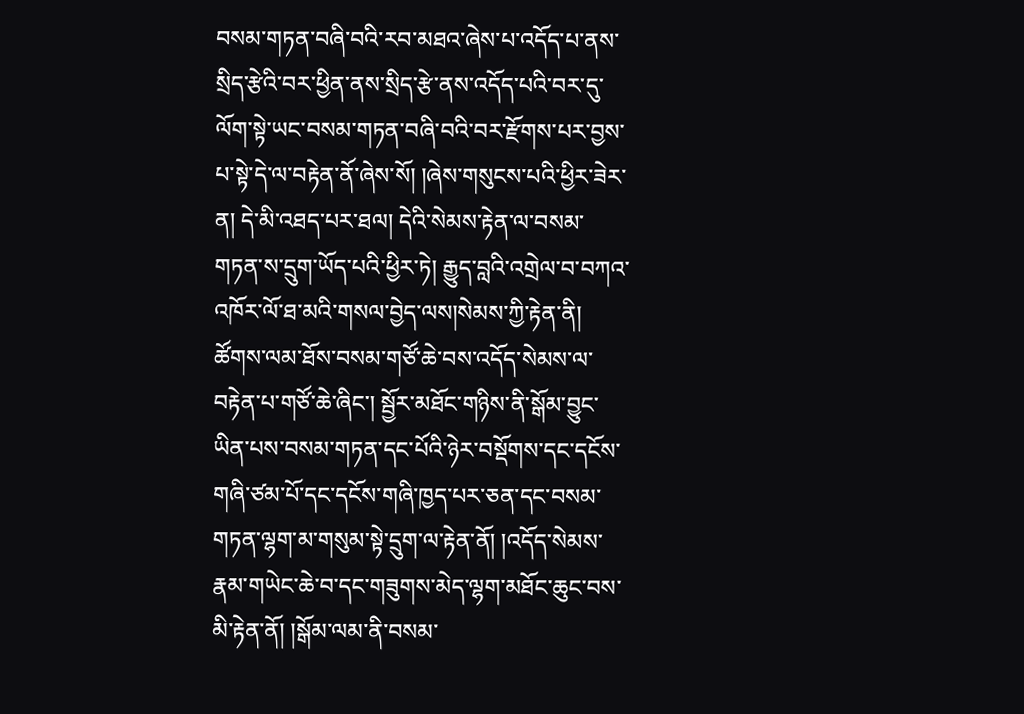བསམ་གཏན་བཞི་བའི་རབ་མཐའ་ཞེས་པ་འདོད་པ་ནས་སྲིད་རྩེའི་བར་ཕྱིན་ནས་སྲིད་རྩེ་ནས་འདོད་པའི་བར་དུ་ལོག་སྟེ་ཡང་བསམ་གཏན་བཞི་བའི་བར་རྫོགས་པར་བྱས་པ་སྟེ་དེ་ལ་བརྟེན་ནོ་ཞེས་སོ། །ཞེས་གསུངས་པའི་ཕྱིར་ཟེར་ན། དེ་མི་འཐད་པར་ཐལ། དེའི་སེམས་རྟེན་ལ་བསམ་གཏན་ས་དྲུག་ཡོད་པའི་ཕྱིར་ཏེ། རྒྱུད་བླའི་འགྲེལ་བ་བཀའ་འཁོར་ལོ་ཐ་མའི་གསལ་བྱེད་ལས།སེམས་ཀྱི་རྟེན་ནི། ཚོགས་ལམ་ཐོས་བསམ་གཙོ་ཆེ་བས་འདོད་སེམས་ལ་བརྟེན་པ་གཙོ་ཆེ་ཞིང་། སྦྱོར་མཐོང་གཉིས་ནི་སྒོམ་བྱུང་ཡིན་པས་བསམ་གཏན་དང་པོའི་ཉེར་བསྡོགས་དང་དངོས་གཞི་ཙམ་པོ་དང་དངོས་གཞི་ཁྱད་པར་ཅན་དང་བསམ་གཏན་ལྷག་མ་གསུམ་སྟེ་དྲུག་ལ་རྟེན་ནོ། །འདོད་སེམས་རྣམ་གཡེང་ཆེ་བ་དང་གཟུགས་མེད་ལྷག་མཐོང་ཆུང་བས་མི་རྟེན་ནོ། །སྒོམ་ལམ་ནི་བསམ་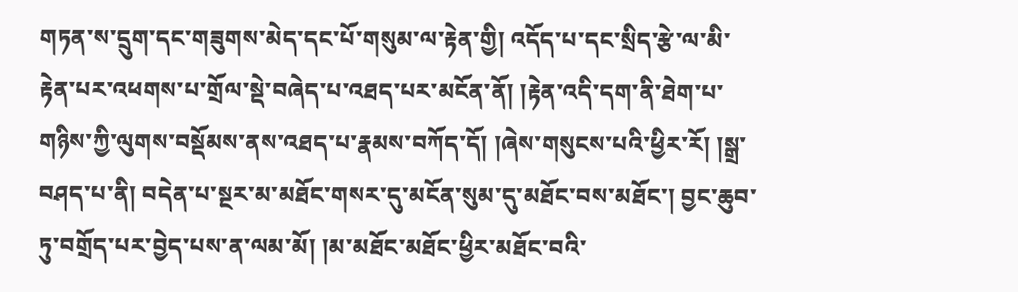གཏན་ས་དྲུག་དང་གཟུགས་མེད་དང་པོ་གསུམ་ལ་རྟེན་གྱི། འདོད་པ་དང་སྲིད་རྩེ་ལ་མི་རྟེན་པར་འཕགས་པ་གྲོལ་སྡེ་བཞེད་པ་འཐད་པར་མངོན་ནོ། །རྟེན་འདི་དག་ནི་ཐེག་པ་གཉིས་ཀྱི་ལུགས་བསྡོམས་ནས་འཐད་པ་རྣམས་བཀོད་དོ། །ཞེས་གསུངས་པའི་ཕྱིར་རོ། །སྒྲ་བཤད་པ་ནི། བདེན་པ་སྔར་མ་མཐོང་གསར་དུ་མངོན་སུམ་དུ་མཐོང་བས་མཐོང་། བྱང་ཆུབ་ཏུ་བགྲོད་པར་བྱེད་པས་ན་ལམ་མོ། །མ་མཐོང་མཐོང་ཕྱིར་མཐོང་བའི་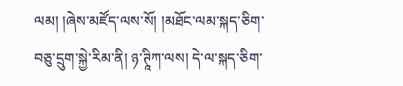ལམ། །ཞེས་མཛོད་ལས་སོ། །མཐོང་ལམ་སྐད་ཅིག་བཅུ་དྲུག་སྐྱེ་རིམ་ནི། ཉ་ཊཱིཀ་ལས། དེ་ལ་སྐད་ཅིག་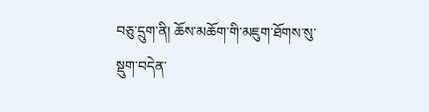བཅུ་དྲུག་ནི། ཆོས་མཆོག་གི་མཇུག་ཐོགས་སུ་སྡུག་བདེན་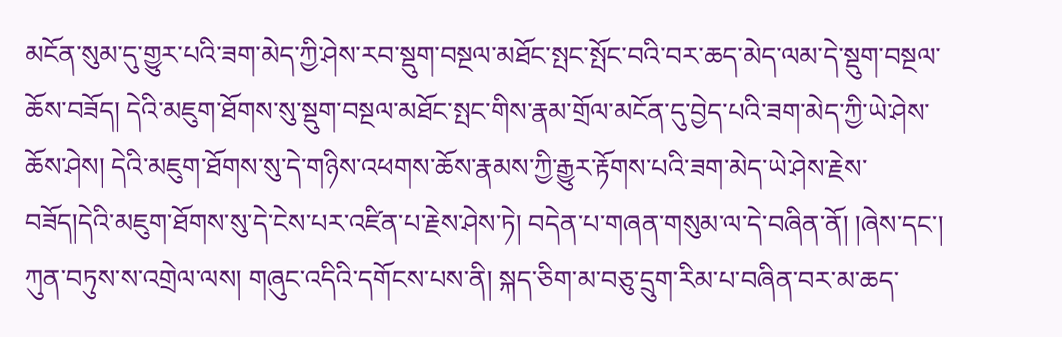མངོན་སུམ་དུ་གྱུར་པའི་ཟག་མེད་ཀྱི་ཤེས་རབ་སྡུག་བསྔལ་མཐོང་སྤང་སྤོང་བའི་བར་ཆད་མེད་ལམ་དེ་སྡུག་བསྔལ་ཆོས་བཟོད། དེའི་མཇུག་ཐོགས་སུ་སྡུག་བསྔལ་མཐོང་སྤང་གིས་རྣམ་གྲོལ་མངོན་དུ་བྱེད་པའི་ཟག་མེད་ཀྱི་ཡེ་ཤེས་ཆོས་ཤེས། དེའི་མཇུག་ཐོགས་སུ་དེ་གཉིས་འཕགས་ཆོས་རྣམས་ཀྱི་རྒྱུར་རྟོགས་པའི་ཟག་མེད་ཡེ་ཤེས་རྗེས་བཟོད།དེའི་མཇུག་ཐོགས་སུ་དེ་ངེས་པར་འཛིན་པ་རྗེས་ཤེས་ཏེ། བདེན་པ་གཞན་གསུམ་ལ་དེ་བཞིན་ནོ། །ཞེས་དང་། ཀུན་བཏུས་ས་འགྲེལ་ལས། གཞུང་འདིའི་དགོངས་པས་ནི། སྐད་ཅིག་མ་བཅུ་དྲུག་རིམ་པ་བཞིན་བར་མ་ཆད་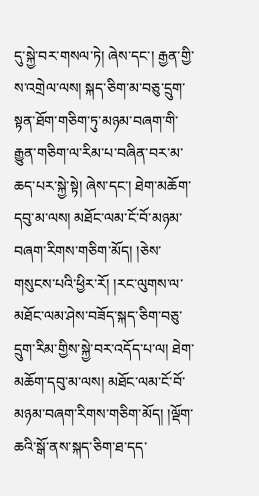དུ་སྐྱེ་བར་གསལ་ཏེ། ཞེས་དང་། རྒྱན་གྱི་ས་འགྲེལ་ལས། སྐད་ཅིག་མ་བཅུ་དྲུག་སྟན་ཐོག་གཅིག་ཏུ་མཉམ་བཞག་གི་རྒྱུན་གཅིག་ལ་རིམ་པ་བཞིན་བར་མ་ཆད་པར་སྐྱེ་སྟེ། ཞེས་དང་། ཐེག་མཆོག་དབུ་མ་ལས། མཐོང་ལམ་ངོ་བོ་མཉམ་བཞག་རིགས་གཅིག་མོད། །ཅེས་གསུངས་པའི་ཕྱིར་རོ། །རང་ལུགས་ལ་མཐོང་ལམ་ཤེས་བཟོད་སྐད་ཅིག་བཅུ་དྲུག་རིམ་གྱིས་སྐྱེ་བར་འདོད་པ་ལ། ཐེག་མཆོག་དབུ་མ་ལས། མཐོང་ལམ་ངོ་བོ་མཉམ་བཞག་རིགས་གཅིག་མོད། །ལྡོག་ཆའི་སྒོ་ནས་སྐད་ཅིག་ཐ་དད་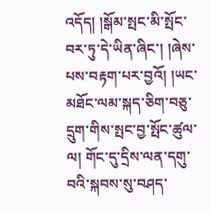འདོད། །སྒོམ་སྤང་མི་སྤོང་བར་ཏུ་དེ་ཡིན་ཞིང་། །ཞེས་པས་བརྟག་པར་བྱའོ། །ཡང་མཐོང་ལམ་སྐད་ཅིག་བཅུ་དྲུག་གིས་སྤང་བྱ་སྤོང་ཚུལ་ལ། གོང་དུ་དྲིས་ལན་དགུ་བའི་སྐབས་སུ་བཤད་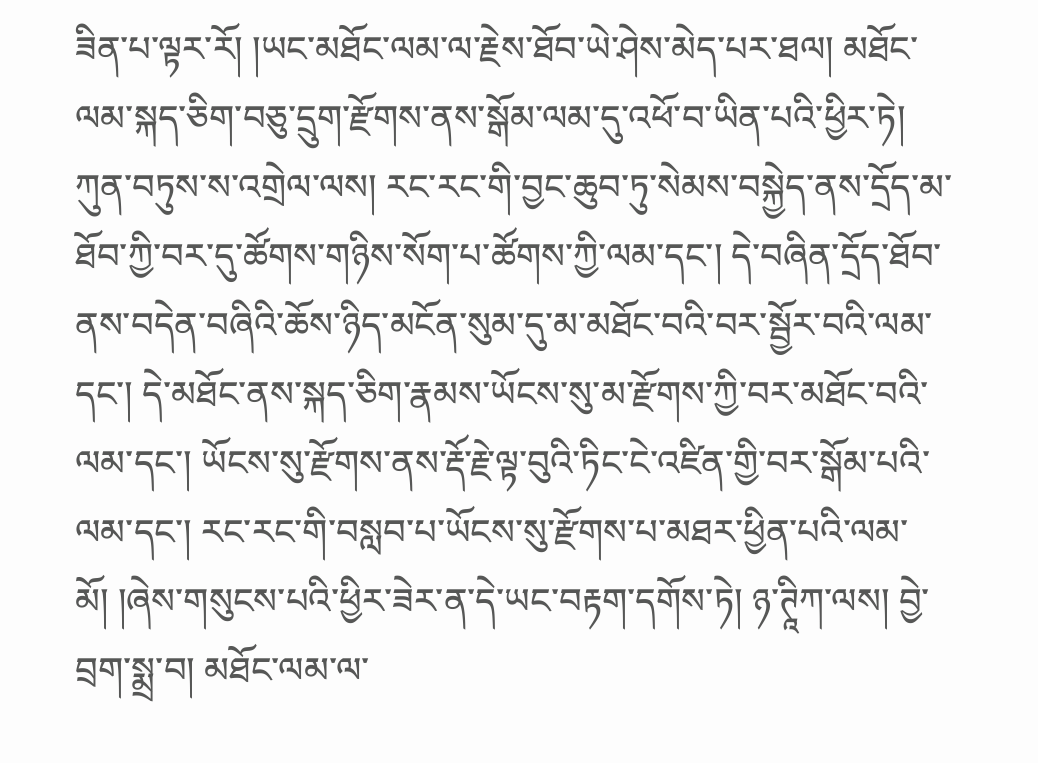ཟིན་པ་ལྟར་རོ། །ཡང་མཐོང་ལམ་ལ་རྗེས་ཐོབ་ཡེ་ཤེས་མེད་པར་ཐལ། མཐོང་ལམ་སྐད་ཅིག་བཅུ་དྲུག་རྫོགས་ནས་སྒོམ་ལམ་དུ་འཕོ་བ་ཡིན་པའི་ཕྱིར་ཏེ། ཀུན་བཏུས་ས་འགྲེལ་ལས། རང་རང་གི་བྱང་ཆུབ་ཏུ་སེམས་བསྐྱེད་ནས་དྲོད་མ་ཐོབ་ཀྱི་བར་དུ་ཚོགས་གཉིས་སོག་པ་ཚོགས་ཀྱི་ལམ་དང་། དེ་བཞིན་དྲོད་ཐོབ་ནས་བདེན་བཞིའི་ཆོས་ཉིད་མངོན་སུམ་དུ་མ་མཐོང་བའི་བར་སྦྱོར་བའི་ལམ་དང་། དེ་མཐོང་ནས་སྐད་ཅིག་རྣམས་ཡོངས་སུ་མ་རྫོགས་ཀྱི་བར་མཐོང་བའི་ལམ་དང་། ཡོངས་སུ་རྫོགས་ནས་རྡོ་རྗེ་ལྟ་བུའི་ཏིང་ངེ་འཛིན་གྱི་བར་སྒོམ་པའི་ལམ་དང་། རང་རང་གི་བསླབ་པ་ཡོངས་སུ་རྫོགས་པ་མཐར་ཕྱིན་པའི་ལམ་མོ། །ཞེས་གསུངས་པའི་ཕྱིར་ཟེར་ན་དེ་ཡང་བརྟག་དགོས་ཏེ། ཉ་ཊཱིཀ་ལས། བྱེ་བྲག་སྨྲ་བ། མཐོང་ལམ་ལ་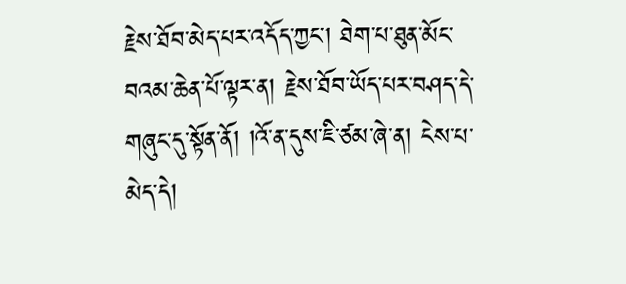རྗེས་ཐོབ་མེད་པར་འདོད་ཀྱང་། ཐེག་པ་ཐུན་མོང་བའམ་ཆེན་པོ་ལྟར་ན། རྗེས་ཐོབ་ཡོད་པར་བཤད་དེ་གཞུང་དུ་སྟོན་ནོ། །འོ་ན་དུས་ཇི་ཙམ་ཞེ་ན། ངེས་པ་མེད་དེ།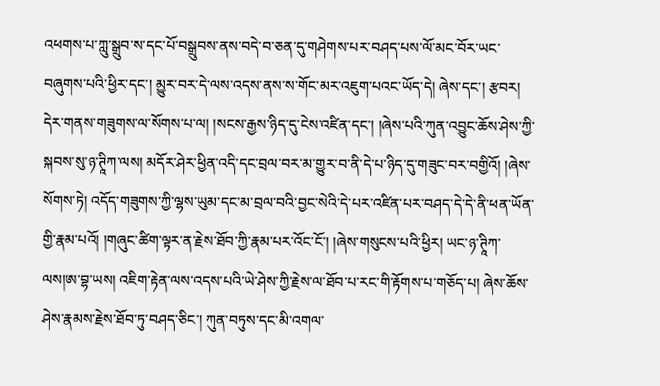འཕགས་པ་ཀླུ་སྒྲུབ་ས་དང་པོ་བསྒྲུབས་ནས་བདེ་བ་ཅན་དུ་གཤེགས་པར་བཤད་པས་ལོ་མང་བོར་ཡང་བཞུགས་པའི་ཕྱིར་དང་། མྱུར་བར་དེ་ལས་འདས་ནས་ས་གོང་མར་འཇུག་པའང་ཡོད་དེ། ཞེས་དང་། རྩབར། དེར་གནས་གཟུགས་ལ་སོགས་པ་ལ། །སངས་རྒྱས་ཉིད་དུ་ངེས་འཛིན་དང་། །ཞེས་པའི་ཀུན་འབྱུང་ཆོས་ཤེས་ཀྱི་སྐབས་སུ་ཉ་ཊཱིཀ་ལས། མདོར་ཤེར་ཕྱིན་འདི་དང་བྲལ་བར་མ་གྱུར་བ་ནི་དེ་པ་ཉིད་དུ་གཟུང་བར་བགྱིའོ། །ཞེས་སོགས་ཏེ། འདོད་གཟུགས་ཀྱི་ལྷས་ཡུམ་དང་མ་བྲལ་བའི་བྱང་སེའི་དེ་པར་འཛིན་པར་བཤད་དེ་དེ་ནི་ཕན་ཡོན་གྱི་རྣམ་པའོ། །གཞུང་ཚིག་ལྟར་ན་རྗེས་ཐོབ་ཀྱི་རྣམ་པར་འོང་ངོ་། །ཞེས་གསུངས་པའི་ཕྱིར། ཡང་ཉ་ཊཱིཀ་ལས།ཨ་བྷ་ཡས། འཇིག་རྟེན་ལས་འདས་པའི་ཡེ་ཤེས་ཀྱི་རྗེས་ལ་ཐོབ་པ་རང་གི་རྟོགས་པ་གཅོད་པ། ཞེས་ཆོས་ཤེས་རྣམས་རྗེས་ཐོབ་ཏུ་བཤད་ཅིང་། ཀུན་བཏུས་དང་མི་འགལ་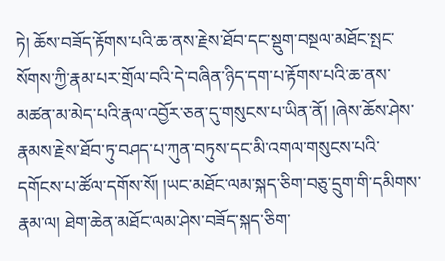ཏེ། ཆོས་བཟོད་རྟོགས་པའི་ཆ་ནས་རྗེས་ཐོབ་དང་སྡུག་བསྔལ་མཐོང་སྤང་སོགས་ཀྱི་རྣམ་པར་གྲོལ་བའི་དེ་བཞིན་ཉིད་དག་པ་རྟོགས་པའི་ཆ་ནས་མཚན་མ་མེད་པའི་རྣལ་འབྱོར་ཅན་དུ་གསུངས་པ་ཡིན་ནོ། །ཞེས་ཆོས་ཤེས་རྣམས་རྗེས་ཐོབ་ཏུ་བཤད་པ་ཀུན་བཏུས་དང་མི་འགལ་གསུངས་པའི་དགོངས་པ་ཚོལ་དགོས་སོ། །ཡང་མཐོང་ལམ་སྐད་ཅིག་བཅུ་དྲུག་གི་དམིགས་རྣམ་ལ། ཐེག་ཆེན་མཐོང་ལམ་ཤེས་བཟོད་སྐད་ཅིག་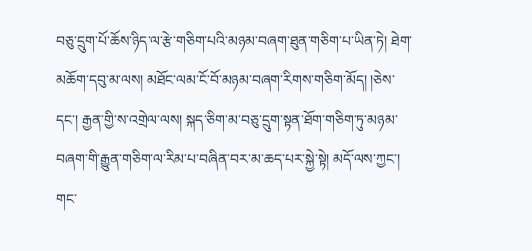བཅུ་དྲུག་པོ་ཆོས་ཉིད་ལ་རྩེ་གཅིག་པའི་མཉམ་བཞག་ཐུན་གཅིག་པ་ཡིན་ཏེ། ཐེག་མཆོག་དབུ་མ་ལས། མཐོང་ལམ་ངོ་བོ་མཉམ་བཞག་རིགས་གཅིག་མོད། །ཅེས་དང་། རྒྱན་གྱི་ས་འགྲེལ་ལས། སྐད་ཅིག་མ་བཅུ་དྲུག་སྟན་ཐོག་གཅིག་ཏུ་མཉམ་བཞག་གི་རྒྱུན་གཅིག་ལ་རིམ་པ་བཞིན་བར་མ་ཆད་པར་སྐྱེ་སྟེ། མདོ་ལས་ཀྱང་། གང་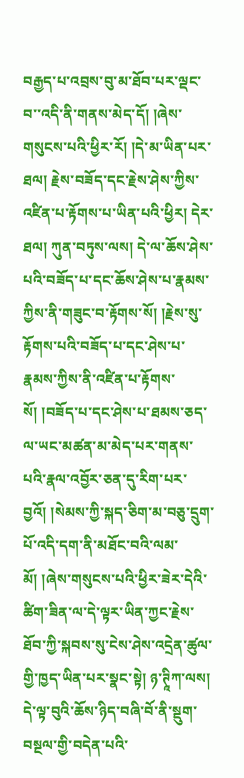བརྒྱད་པ་འབྲས་བུ་མ་ཐོབ་པར་ལྡང་བ་་འདི་ནི་གནས་མེད་དོ། །ཞེས་གསུངས་པའི་ཕྱིར་རོ། །དེ་མ་ཡིན་པར་ཐལ། རྗེས་བཟོད་དང་རྗེས་ཤེས་ཀྱིས་འཛིན་པ་རྟོགས་པ་ཡིན་པའི་ཕྱིར། དེར་ཐལ། ཀུན་བཏུས་ལས། དེ་ལ་ཆོས་ཤེས་པའི་བཟོད་པ་དང་ཆོས་ཤེས་པ་རྣམས་ཀྱིས་ནི་གཟུང་བ་རྟོགས་སོ། །རྗེས་སུ་རྟོགས་པའི་བཟོད་པ་དང་ཤེས་པ་རྣམས་ཀྱིས་ནི་འཛིན་པ་རྟོགས་སོ། །བཟོད་པ་དང་ཤེས་པ་ཐམས་ཅད་ལ་ཡང་མཚན་མ་མེད་པར་གནས་པའི་རྣལ་འབྱོར་ཅན་དུ་རིག་པར་བྱའོ། །སེམས་ཀྱི་སྐད་ཅིག་མ་བཅུ་དྲུག་པོ་འདི་དག་ནི་མཐོང་བའི་ལམ་མོ། །ཞེས་གསུངས་པའི་ཕྱིར་ཟེར་དེའི་ཚིག་ཟིན་ལ་དེ་ལྟར་ཡིན་ཀྱང་རྗེས་ཐོབ་ཀྱི་སྐབས་སུ་ངེས་ཤེས་འདྲེན་ཚུལ་གྱི་ཁྱད་ཡིན་པར་སྣང་སྟེ། ཉ་ཊཱིཀ་ལས། དེ་ལྟ་བུའི་ཆོས་ཉིད་བཞི་བོ་ནི་སྡུག་བསྔལ་གྱི་བདེན་པའི་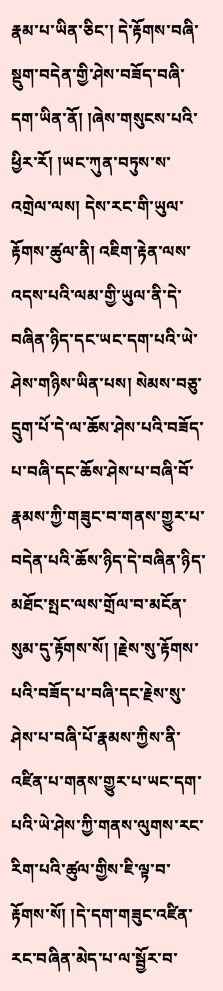རྣམ་པ་ཡིན་ཅིང་། དེ་རྟོགས་བཞི་སྡུག་བདེན་གྱི་ཤེས་བཟོད་བཞི་དག་ཡིན་ནོ། །ཞེས་གསུངས་པའི་ཕྱིར་རོ། །ཡང་ཀུན་བཏུས་ས་འགྲེལ་ལས། དེས་རང་གི་ཡུལ་རྟོགས་ཚུལ་ནི། འཇིག་རྟེན་ལས་འདས་པའི་ལམ་གྱི་ཡུལ་ནི་དེ་བཞིན་ཉིད་དང་ཡང་དག་པའི་ཡེ་ཤེས་གཉིས་ཡིན་པས། སེམས་བཅུ་དྲུག་པོ་དེ་ལ་ཆོས་ཤེས་པའི་བཟོད་པ་བཞི་དང་ཆོས་ཤེས་པ་བཞི་བོ་རྣམས་ཀྱི་གཟུང་བ་གནས་གྱུར་པ་བདེན་པའི་ཆོས་ཉིད་དེ་བཞིན་ཉིད་མཐོང་སྤང་ལས་གྲོལ་བ་མངོན་སུམ་དུ་རྟོགས་སོ། །རྗེས་སུ་རྟོགས་པའི་བཟོད་པ་བཞི་དང་རྗེས་སུ་ཤེས་པ་བཞི་པོ་རྣམས་ཀྱིས་ནི་འཛིན་པ་གནས་གྱུར་པ་ཡང་དག་པའི་ཡེ་ཤེས་ཀྱི་གནས་ལུགས་རང་རིག་པའི་ཚུལ་གྱིས་ཇི་ལྟ་བ་རྟོགས་སོ། །དེ་དག་གཟུང་འཛིན་རང་བཞིན་མེད་པ་ལ་སྦྱོར་བ་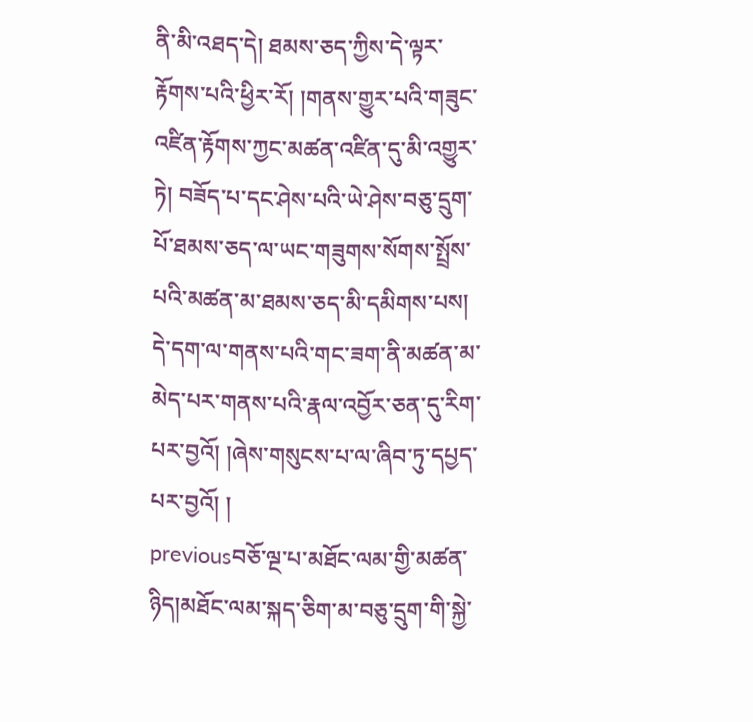ནི་མི་འཐད་དེ། ཐམས་ཅད་ཀྱིས་དེ་ལྟར་རྟོགས་པའི་ཕྱིར་རོ། །གནས་གྱུར་པའི་གཟུང་འཛིན་རྟོགས་ཀྱང་མཚན་འཛིན་དུ་མི་འགྱུར་ཏེ། བཟོད་པ་དང་ཤེས་པའི་ཡེ་ཤེས་བཅུ་དྲུག་པོ་ཐམས་ཅད་ལ་ཡང་གཟུགས་སོགས་སྤྲོས་པའི་མཚན་མ་ཐམས་ཅད་མི་དམིགས་པས། དེ་དག་ལ་གནས་པའི་གང་ཟག་ནི་མཚན་མ་མེད་པར་གནས་པའི་རྣལ་འབྱོར་ཅན་དུ་རིག་པར་བྱའོ། །ཞེས་གསུངས་པ་ལ་ཞིབ་ཏུ་དཔྱད་པར་བྱའོ། །
previousབཅོ་ལྔ་པ་མཐོང་ལམ་གྱི་མཚན་ཉིད།མཐོང་ལམ་སྐད་ཅིག་མ་བཅུ་དྲུག་གི་སྐྱེ་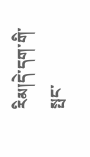རིམ།དེ་དག་གི་སྤང་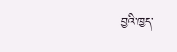བྱའི་ཁྱད་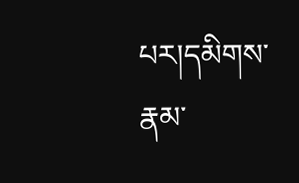པར།དམིགས་རྣམ་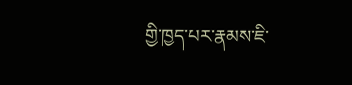གྱི་ཁྱད་པར་རྣམས་ཇི་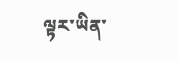ལྟར་ཡིན་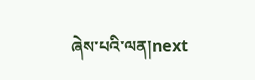ཞེས་པའི་ལན།next